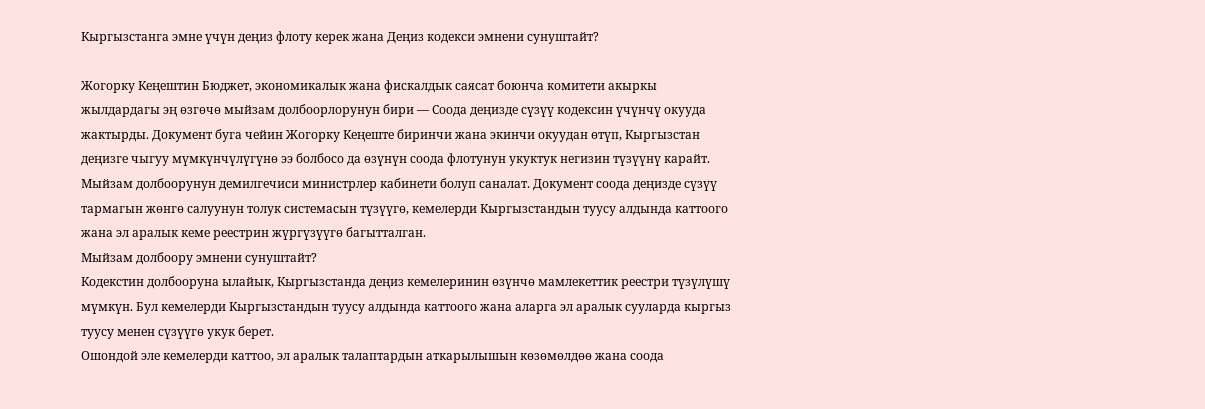Кыргызстанга эмне үчүн деңиз флоту керек жана Деңиз кодекси эмнени сунуштайт?

Жогорку Кеңештин Бюджет, экономикалык жана фискалдык саясат боюнча комитети акыркы жылдардагы эң өзгөчө мыйзам долбоорлорунун бири — Соода деңизде сүзүү кодексин үчүнчү окууда жактырды. Документ буга чейин Жогорку Кеңеште биринчи жана экинчи окуудан өтүп, Кыргызстан деңизге чыгуу мүмкүнчүлүгүнө ээ болбосо да өзүнүн соода флотунун укуктук негизин түзүүнү карайт.
Мыйзам долбоорунун демилгечиси министрлер кабинети болуп саналат. Документ соода деңизде сүзүү тармагын жөнгө салуунун толук системасын түзүүгө, кемелерди Кыргызстандын туусу алдында каттоого жана эл аралык кеме реестрин жүргүзүүгө багытталган.
Мыйзам долбоору эмнени сунуштайт?
Кодекстин долбооруна ылайык, Кыргызстанда деңиз кемелеринин өзүнчө мамлекеттик реестри түзүлүшү мүмкүн. Бул кемелерди Кыргызстандын туусу алдында каттоого жана аларга эл аралык сууларда кыргыз туусу менен сүзүүгө укук берет.
Ошондой эле кемелерди каттоо, эл аралык талаптардын аткарылышын көзөмөлдөө жана соода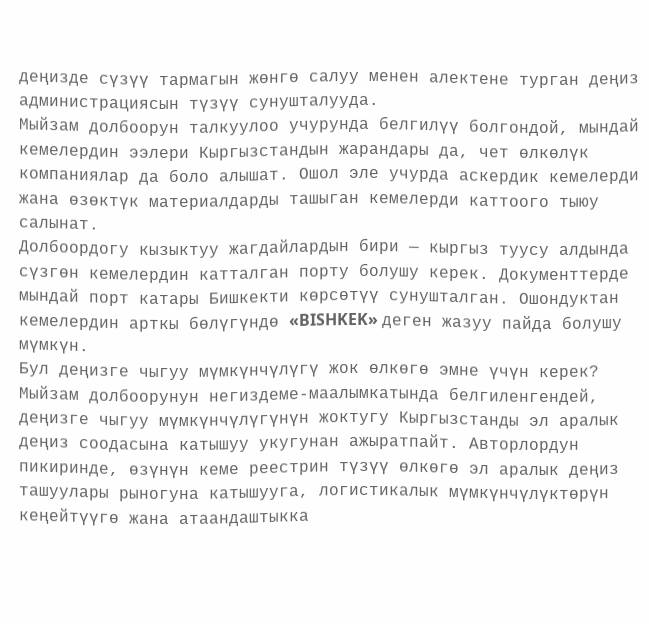деңизде сүзүү тармагын жөнгө салуу менен алектене турган деңиз администрациясын түзүү сунушталууда.
Мыйзам долбоорун талкуулоо учурунда белгилүү болгондой, мындай кемелердин ээлери Кыргызстандын жарандары да, чет өлкөлүк компаниялар да боло алышат. Ошол эле учурда аскердик кемелерди жана өзөктүк материалдарды ташыган кемелерди каттоого тыюу салынат.
Долбоордогу кызыктуу жагдайлардын бири — кыргыз туусу алдында сүзгөн кемелердин катталган порту болушу керек. Документтерде мындай порт катары Бишкекти көрсөтүү сунушталган. Ошондуктан кемелердин арткы бөлүгүндө «BISHKEK» деген жазуу пайда болушу мүмкүн.
Бул деңизге чыгуу мүмкүнчүлүгү жок өлкөгө эмне үчүн керек?
Мыйзам долбоорунун негиздеме-маалымкатында белгиленгендей, деңизге чыгуу мүмкүнчүлүгүнүн жоктугу Кыргызстанды эл аралык деңиз соодасына катышуу укугунан ажыратпайт. Авторлордун пикиринде, өзүнүн кеме реестрин түзүү өлкөгө эл аралык деңиз ташуулары рыногуна катышууга, логистикалык мүмкүнчүлүктөрүн кеңейтүүгө жана атаандаштыкка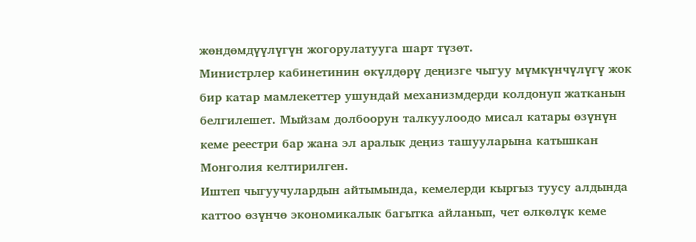жөндөмдүүлүгүн жогорулатууга шарт түзөт.
Министрлер кабинетинин өкүлдөрү деңизге чыгуу мүмкүнчүлүгү жок бир катар мамлекеттер ушундай механизмдерди колдонуп жатканын белгилешет. Мыйзам долбоорун талкуулоодо мисал катары өзүнүн кеме реестри бар жана эл аралык деңиз ташууларына катышкан Монголия келтирилген.
Иштеп чыгуучулардын айтымында, кемелерди кыргыз туусу алдында каттоо өзүнчө экономикалык багытка айланып, чет өлкөлүк кеме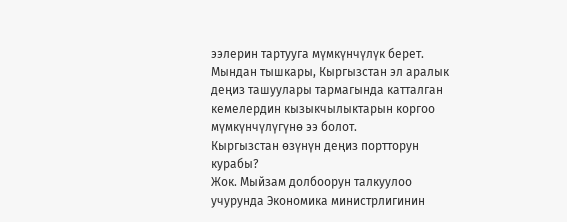ээлерин тартууга мүмкүнчүлүк берет. Мындан тышкары, Кыргызстан эл аралык деңиз ташуулары тармагында катталган кемелердин кызыкчылыктарын коргоо мүмкүнчүлүгүнө ээ болот.
Кыргызстан өзүнүн деңиз портторун курабы?
Жок. Мыйзам долбоорун талкуулоо учурунда Экономика министрлигинин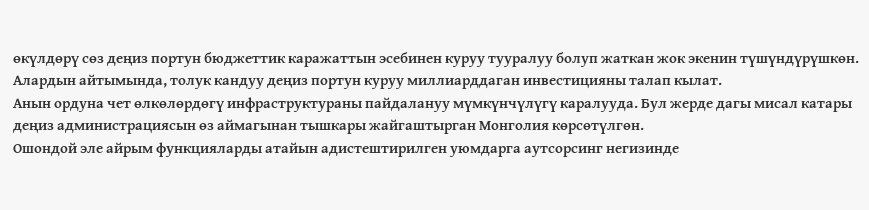өкүлдөрү сөз деңиз портун бюджеттик каражаттын эсебинен куруу тууралуу болуп жаткан жок экенин түшүндүрүшкөн.
Алардын айтымында, толук кандуу деңиз портун куруу миллиарддаган инвестицияны талап кылат.
Анын ордуна чет өлкөлөрдөгү инфраструктураны пайдалануу мүмкүнчүлүгү каралууда. Бул жерде дагы мисал катары деңиз администрациясын өз аймагынан тышкары жайгаштырган Монголия көрсөтүлгөн.
Ошондой эле айрым функцияларды атайын адистештирилген уюмдарга аутсорсинг негизинде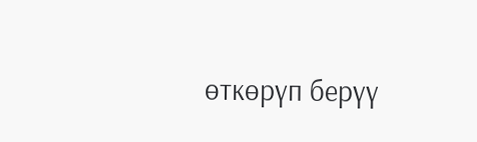өткөрүп берүү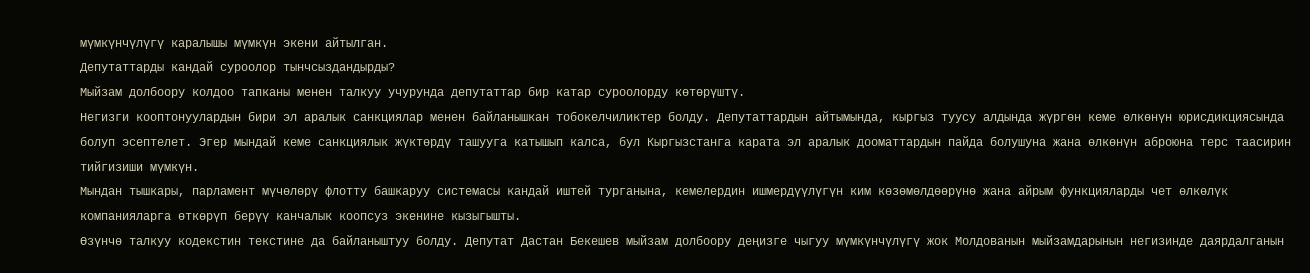мүмкүнчүлүгү каралышы мүмкүн экени айтылган.
Депутаттарды кандай суроолор тынчсыздандырды?
Мыйзам долбоору колдоо тапканы менен талкуу учурунда депутаттар бир катар суроолорду көтөрүштү.
Негизги кооптонуулардын бири эл аралык санкциялар менен байланышкан тобокелчиликтер болду. Депутаттардын айтымында, кыргыз туусу алдында жүргөн кеме өлкөнүн юрисдикциясында болуп эсептелет. Эгер мындай кеме санкциялык жүктөрдү ташууга катышып калса, бул Кыргызстанга карата эл аралык дооматтардын пайда болушуна жана өлкөнүн аброюна терс таасирин тийгизиши мүмкүн.
Мындан тышкары, парламент мүчөлөрү флотту башкаруу системасы кандай иштей турганына, кемелердин ишмердүүлүгүн ким көзөмөлдөөрүнө жана айрым функцияларды чет өлкөлүк компанияларга өткөрүп берүү канчалык коопсуз экенине кызыгышты.
Өзүнчө талкуу кодекстин текстине да байланыштуу болду. Депутат Дастан Бекешев мыйзам долбоору деңизге чыгуу мүмкүнчүлүгү жок Молдованын мыйзамдарынын негизинде даярдалганын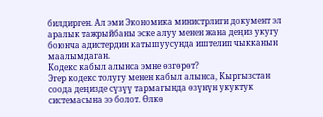билдирген. Ал эми Экономика министрлиги документ эл аралык тажрыйбаны эске алуу менен жана деңиз укугу боюнча адистердин катышуусунда иштелип чыкканын маалымдаган.
Кодекс кабыл алынса эмне өзгөрөт?
Эгер кодекс толугу менен кабыл алынса, Кыргызстан соода деңизде сүзүү тармагында өзүнүн укуктук системасына ээ болот. Өлкө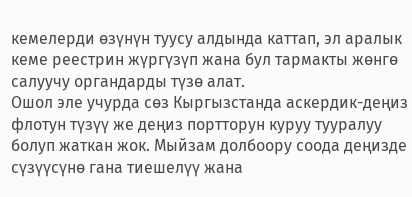кемелерди өзүнүн туусу алдында каттап, эл аралык кеме реестрин жүргүзүп жана бул тармакты жөнгө салуучу органдарды түзө алат.
Ошол эле учурда сөз Кыргызстанда аскердик-деңиз флотун түзүү же деңиз портторун куруу тууралуу болуп жаткан жок. Мыйзам долбоору соода деңизде сүзүүсүнө гана тиешелүү жана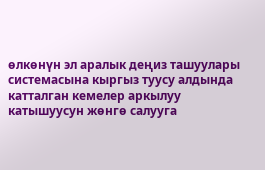өлкөнүн эл аралык деңиз ташуулары системасына кыргыз туусу алдында катталган кемелер аркылуу катышуусун жөнгө салууга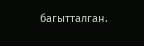багытталган.